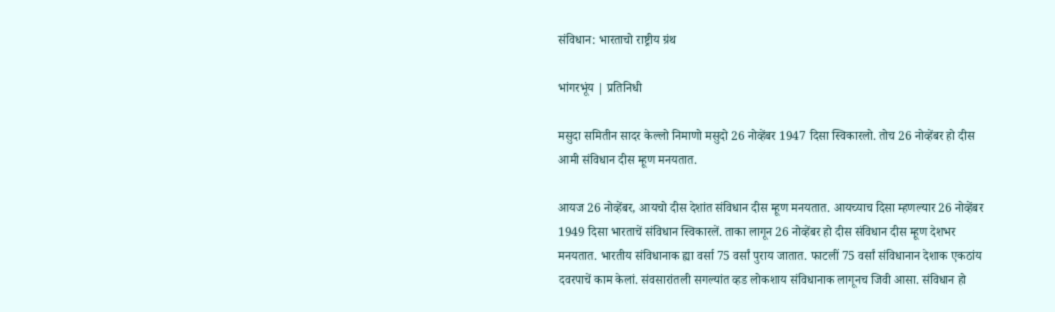संविधान: भारताचो राष्ट्रीय ग्रंथ

भांगरभूंय | प्रतिनिधी

मसुदा समितीन सादर केल्लो निमाणो मसुदो 26 नोव्हेंबर 1947 दिसा स्विकारलो. तोच 26 नोव्हेंबर हो दीस आमी संविधान दीस म्हूण मनयतात.

आयज 26 नोव्हेंबर, आयचो दीस देशांत संविधान दीस म्हूण मनयतात. आयच्याच दिसा म्हणल्यार 26 नोव्हेंबर 1949 दिसा भारताचें संविधान स्विकारलें. ताका लागून 26 नोव्हेंबर हो दीस संविधान दीस म्हूण देशभर मनयतात. भारतीय संविधानाक ह्या वर्सा 75 वर्सां पुराय जातात. फाटलीं 75 वर्सां संविधानान देशाक एकठांय दवरपाचें काम केलां. संवसारांतली सगल्यांत व्हड लोकशाय संविधानाक लागूनच जिवी आसा. संविधान हो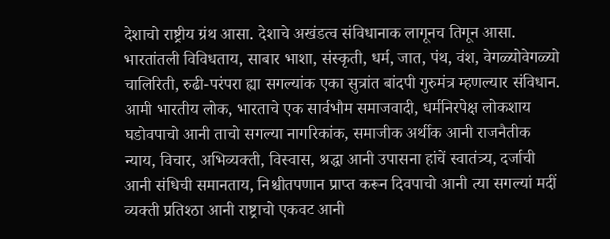देशाचो राष्ट्रीय ग्रंथ आसा. देशाचे अखंडत्व संविधानाक लागूनच तिगून आसा. भारतांतली विविधताय, साबार भाशा, संस्कृती, धर्म, जात, पंथ, वंश, वेगळ्योवेगळ्यो चालिरिती, रुढी-परंपरा ह्या सगल्यांक एका सुत्रांत बांदपी गुरुमंत्र म्हणल्यार संविधान.
आमी भारतीय लोक, भारताचे एक सार्वभौम समाजवादी, धर्मनिरपेक्ष लोकशाय घडोवपाचो आनी ताचो सगल्या नागरिकांक, समाजीक अर्थीक आनी राजनैतीक न्याय, विचार, अभिव्यक्ती, विस्वास, श्रद्धा आनी उपासना हांचें स्वातंत्र्य, दर्जाची आनी संधिची समानताय, निश्चीतपणान प्राप्त करून दिवपाचो आनी त्या सगल्यां मदीं व्यक्ती प्रतिश्ठा आनी राष्ट्राचो एकवट आनी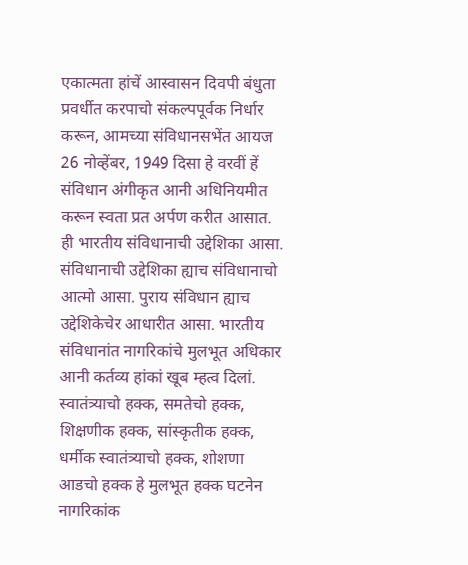एकात्मता हांचें आस्वासन दिवपी बंधुता प्रवर्धीत करपाचो संकल्पपूर्वक निर्धार करून, आमच्या संविधानसभेंत आयज 26 नोव्हेंबर, 1949 दिसा हे वरवीं हें संविधान अंगीकृत आनी अधिनियमीत करून स्वता प्रत अर्पण करीत आसात.
ही भारतीय संविधानाची उद्देशिका आसा. संविधानाची उद्देशिका ह्याच संविधानाचो आत्मो आसा. पुराय संविधान ह्याच उद्देशिकेचेर आधारीत आसा. भारतीय संविधानांत नागरिकांचे मुलभूत अधिकार आनी कर्तव्य हांकां खूब म्हत्व दिलां. स्वातंत्र्याचो हक्क, समतेचो हक्क, शिक्षणीक हक्क, सांस्कृतीक हक्क, धर्मीक स्वातंत्र्याचो हक्क, शोशणा आडचो हक्क हे मुलभूत हक्क घटनेन नागरिकांक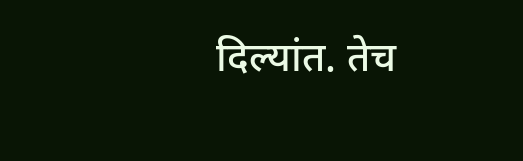दिल्यांत. तेच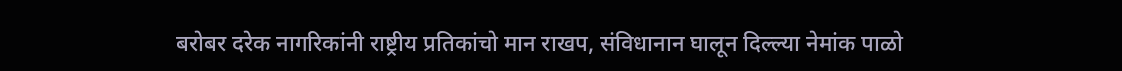बरोबर दरेक नागरिकांनी राष्ट्रीय प्रतिकांचो मान राखप, संविधानान घालून दिल्ल्या नेमांक पाळो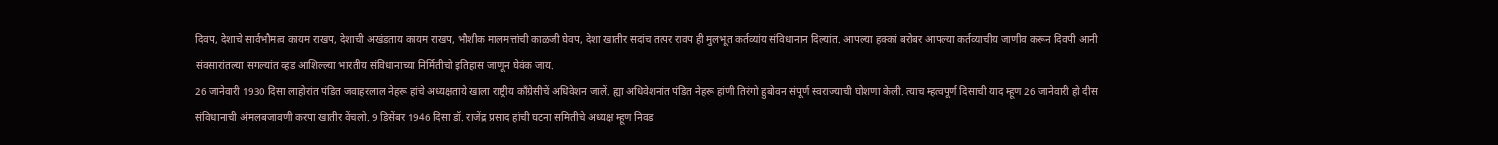दिवप, देशाचे सार्वभौमत्व कायम राखप, देशाची अखंडताय कायम राखप, भौशीक मालमत्तांची काळजी घेवप, देशा खातीर सदांच तत्पर रावप ही मुलभूत कर्तव्यांय संविधानान दिल्यांत. आपल्या हक्कां बरोबर आपल्या कर्तव्याचीय जाणीव करून दिवपी आनी संवसारांतल्या सगल्यांत व्हड आशिल्ल्या भारतीय संविधानाच्या निर्मितीचो इतिहास जाणून घेवंक जाय.
26 जानेवारी 1930 दिसा लाहोरांत पंडित जवाहरलाल नेहरू हांचे अध्यक्षताये खाला राष्ट्रीय काँग्रेसीचें अधिवेशन जालें. ह्या अधिवेशनांत पंडित नेहरू हांणी तिरंगो हुबोवन संपूर्ण स्वराज्याची घोशणा केली. त्याच म्हत्वपूर्ण दिसाची याद म्हूण 26 जानेवारी हो दीस संविधानाची अंमलबजावणी करपा खातीर वेंचलो. 9 डिसेंबर 1946 दिसा डॉ. राजेंद्र प्रसाद हांची घटना समितीचे अध्यक्ष म्हूण निवड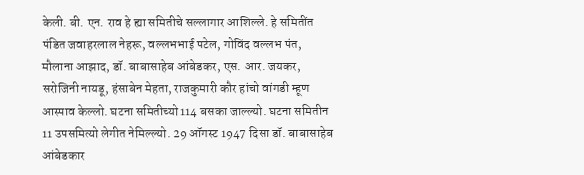केली. बी. एन. राव हे ह्या समितीचे सल्लागार आशिल्ले. हे समितींत पंडित जवाहरलाल नेहरू, वल्लभभाई पटेल, गोविंद वल्लभ पंत, मौलाना आझाद, डॉ. बाबासाहेब आंबेडकर, एस. आर. जयकर, सरोजिनी नायडू, हंसाबेन मेहता, राजकुमारी कौर हांचो वांगडी म्हूण आस्पाव केल्लो. घटना समितीच्यो 114 बसका जाल्ल्यो. घटना समितीन 11 उपसमित्यो लेगीत नेमिल्ल्यो. 29 ऑगस्ट 1947 दिसा डॉ. बाबासाहेब आंबेडकार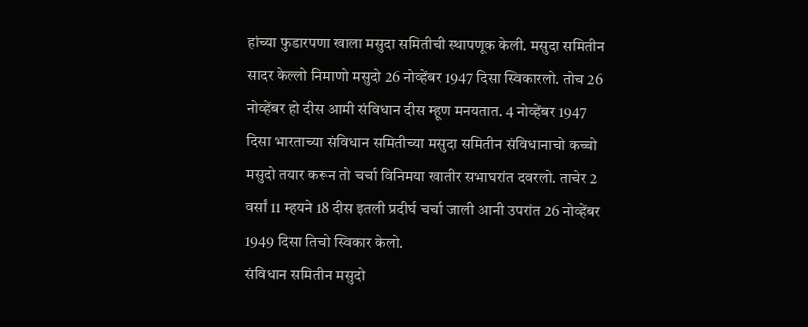हांच्या फुडारपणा खाला मसुदा समितीची स्थापणूक केली. मसुदा समितीन सादर केल्लो निमाणो मसुदो 26 नोव्हेंबर 1947 दिसा स्विकारलो. तोच 26 नोव्हेंबर हो दीस आमी संविधान दीस म्हूण मनयतात. 4 नोव्हेंबर 1947 दिसा भारताच्या संविधान समितीच्या मसुदा समितीन संविधानाचो कच्चो मसुदो तयार करून तो चर्चा विनिमया खातीर सभाघरांत दवरलो. ताचेर 2 वर्सां 11 म्हयने 18 दीस इतली प्रदीर्घ चर्चा जाली आनी उपरांत 26 नोव्हेंबर 1949 दिसा तिचो स्विकार केलो.
संविधान समितीन मसुदो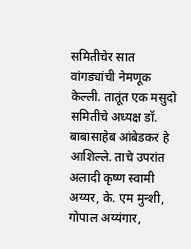समितीचेर सात वांगड्यांची नेमणूक केल्ली. तातूंत एक मसुदो समितीचे अध्यक्ष डॉ. बाबासाहेब आंबेडकर हे आशिल्ले. ताचे उपरांत अलादी कृष्ण स्वामी अय्यर, के. एम मुन्शी, गोपाल अय्यंगार,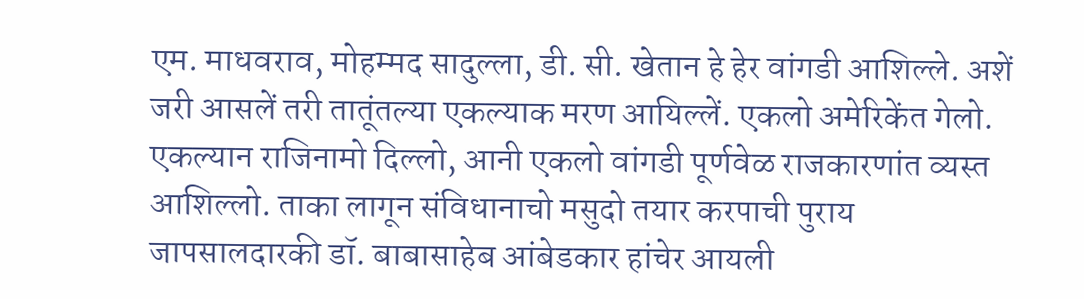एम. माधवराव, मोहम्मद सादुल्ला, डी. सी. खेतान हे हेर वांगडी आशिल्ले. अशें जरी आसलें तरी तातूंतल्या एकल्याक मरण आयिल्लें. एकलो अमेरिकेंत गेलो. एकल्यान राजिनामो दिल्लो, आनी एकलो वांगडी पूर्णवेळ राजकारणांत व्यस्त आशिल्लो. ताका लागून संविधानाचो मसुदो तयार करपाची पुराय जापसालदारकी डॉ. बाबासाहेब आंबेडकार हांचेर आयली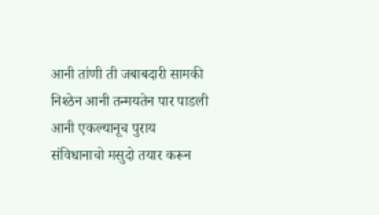आनी तांणी ती जबाबदारी सामकी निश्ठेन आनी तन्मयतेन पार पाडली आनी एकल्यानूच पुराय संविधानाचो मसुदो तयार करून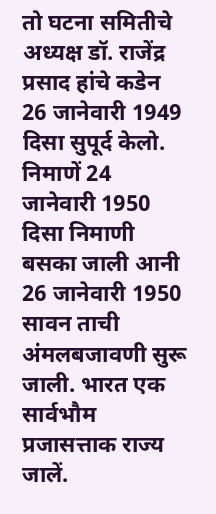तो घटना समितीचे अध्यक्ष डॉ. राजेंद्र प्रसाद हांचे कडेन 26 जानेवारी 1949 दिसा सुपूर्द केलो.
निमाणें 24 जानेवारी 1950 दिसा निमाणी बसका जाली आनी 26 जानेवारी 1950 सावन ताची अंमलबजावणी सुरू जाली. भारत एक सार्वभौम प्रजासत्ताक राज्य जालें.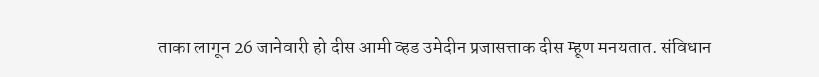ताका लागून 26 जानेवारी हो दीस आमी व्हड उमेदीन प्रजासत्ताक दीस म्हूण मनयतात. संविधान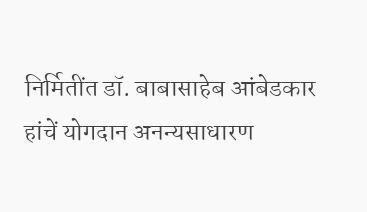निर्मितींत डॉ. बाबासाहेब आंबेडकार हांचें योगदान अनन्यसाधारण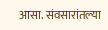आसा. संवसारांतल्या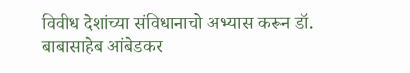विवीध देशांच्या संविधानाचो अभ्यास करून डॉ. बाबासाहेब आंबेडकर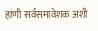हांणी सर्वसमावेशक अशी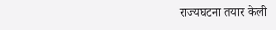राज्यघटना तयार केली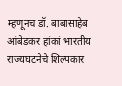म्हणूनच डॉ. बाबासाहेब आंबेडकर हांकां भारतीय राज्यघटनेचे शिल्पकार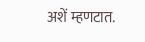अशें म्हणटात.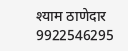श्याम ठाणेदार
9922546295